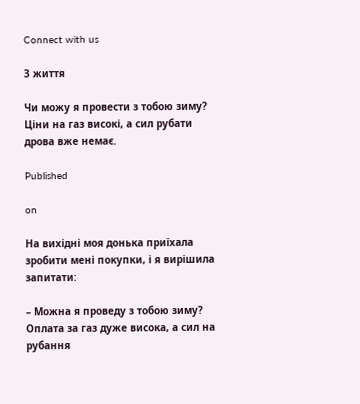Connect with us

З життя

Чи можу я провести з тобою зиму? Ціни на газ високі, а сил рубати дрова вже немає.

Published

on

На вихідні моя донька приїхала зробити мені покупки, і я вирішила запитати:

– Можна я проведу з тобою зиму? Оплата за газ дуже висока, а сил на рубання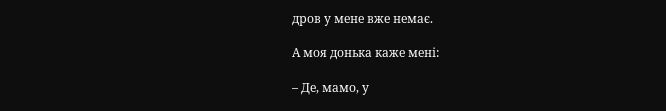дров у мене вже немає.

А моя донька каже мені:

– Де, мамо, у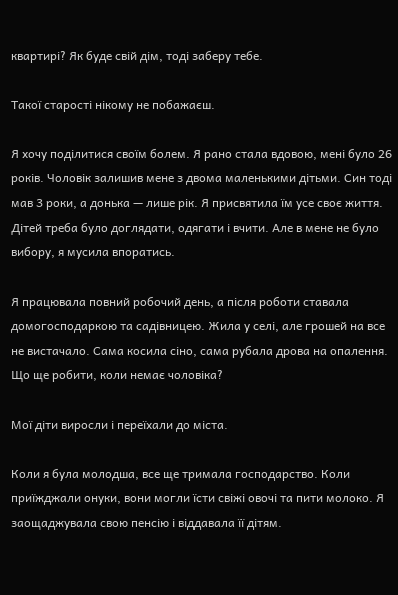квартирі? Як буде свій дім, тоді заберу тебе.

Такої старості нікому не побажаєш.

Я хочу поділитися своїм болем. Я рано стала вдовою, мені було 26 років. Чоловік залишив мене з двома маленькими дітьми. Син тоді мав 3 роки, а донька — лише рік. Я присвятила їм усе своє життя. Дітей треба було доглядати, одягати і вчити. Але в мене не було вибору, я мусила впоратись.

Я працювала повний робочий день, а після роботи ставала домогосподаркою та садівницею. Жила у селі, але грошей на все не вистачало. Сама косила сіно, сама рубала дрова на опалення. Що ще робити, коли немає чоловіка?

Мої діти виросли і переїхали до міста.

Коли я була молодша, все ще тримала господарство. Коли приїжджали онуки, вони могли їсти свіжі овочі та пити молоко. Я заощаджувала свою пенсію і віддавала її дітям.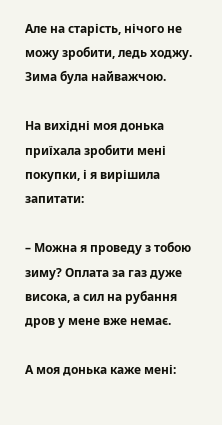Але на старість, нічого не можу зробити, ледь ходжу. Зима була найважчою.

На вихідні моя донька приїхала зробити мені покупки, і я вирішила запитати:

– Можна я проведу з тобою зиму? Оплата за газ дуже висока, а сил на рубання дров у мене вже немає.

А моя донька каже мені: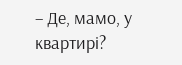– Де, мамо, у квартирі?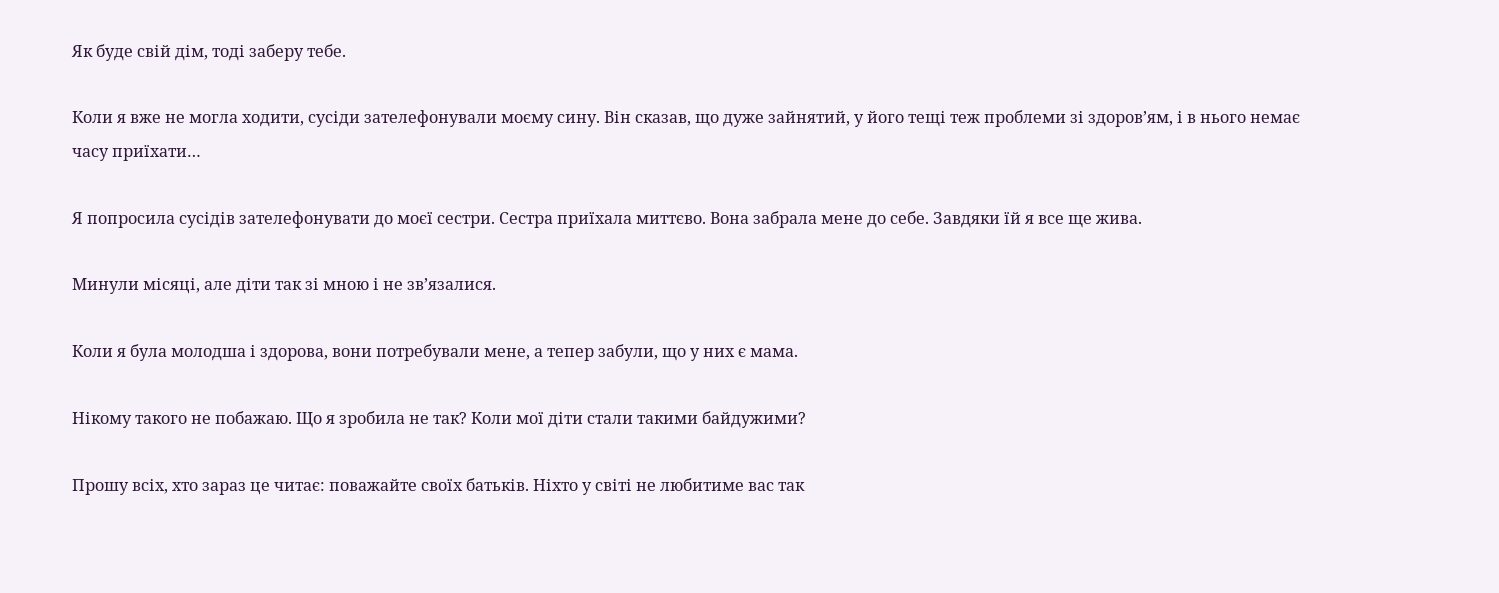Як буде свій дім, тоді заберу тебе.

Коли я вже не могла ходити, сусіди зателефонували моєму сину. Він сказав, що дуже зайнятий, у його тещі теж проблеми зі здоров’ям, і в нього немає часу приїхати…

Я попросила сусідів зателефонувати до моєї сестри. Сестра приїхала миттєво. Вона забрала мене до себе. Завдяки їй я все ще жива.

Минули місяці, але діти так зі мною і не зв’язалися.

Коли я була молодша і здорова, вони потребували мене, а тепер забули, що у них є мама.

Нікому такого не побажаю. Що я зробила не так? Коли мої діти стали такими байдужими?

Прошу всіх, хто зараз це читає: поважайте своїх батьків. Ніхто у світі не любитиме вас так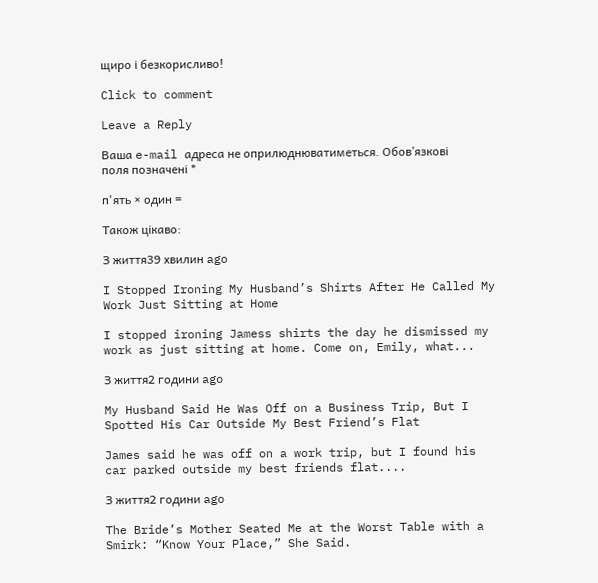щиро і безкорисливо!

Click to comment

Leave a Reply

Ваша e-mail адреса не оприлюднюватиметься. Обов’язкові поля позначені *

п'ять × один =

Також цікаво:

З життя39 хвилин ago

I Stopped Ironing My Husband’s Shirts After He Called My Work Just Sitting at Home

I stopped ironing Jamess shirts the day he dismissed my work as just sitting at home. Come on, Emily, what...

З життя2 години ago

My Husband Said He Was Off on a Business Trip, But I Spotted His Car Outside My Best Friend’s Flat

James said he was off on a work trip, but I found his car parked outside my best friends flat....

З життя2 години ago

The Bride’s Mother Seated Me at the Worst Table with a Smirk: “Know Your Place,” She Said.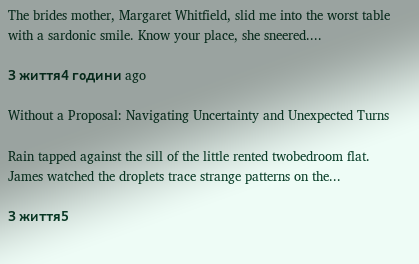The brides mother, Margaret Whitfield, slid me into the worst table with a sardonic smile. Know your place, she sneered....

З життя4 години ago

Without a Proposal: Navigating Uncertainty and Unexpected Turns

Rain tapped against the sill of the little rented twobedroom flat. James watched the droplets trace strange patterns on the...

З життя5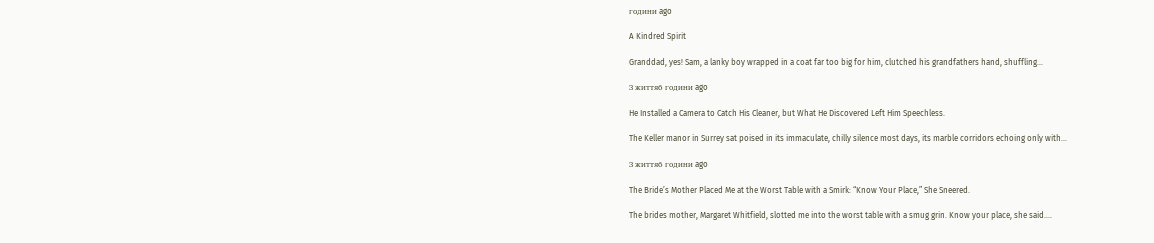години ago

A Kindred Spirit

Granddad, yes! Sam, a lanky boy wrapped in a coat far too big for him, clutched his grandfathers hand, shuffling...

З життя6 години ago

He Installed a Camera to Catch His Cleaner, but What He Discovered Left Him Speechless.

The Keller manor in Surrey sat poised in its immaculate, chilly silence most days, its marble corridors echoing only with...

З життя6 години ago

The Bride’s Mother Placed Me at the Worst Table with a Smirk: “Know Your Place,” She Sneered.

The brides mother, Margaret Whitfield, slotted me into the worst table with a smug grin. Know your place, she said....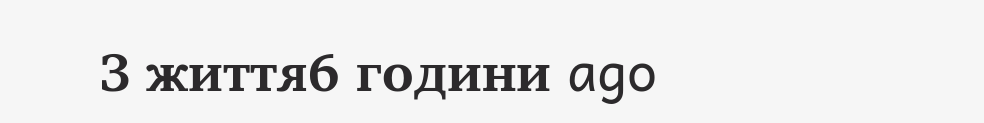З життя6 години ago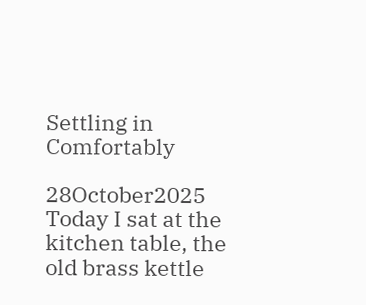Settling in Comfortably

28October2025 Today I sat at the kitchen table, the old brass kettle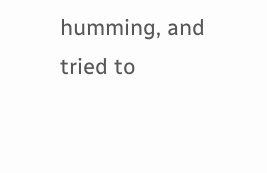humming, and tried to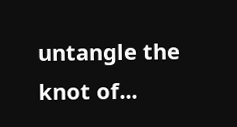untangle the knot of...